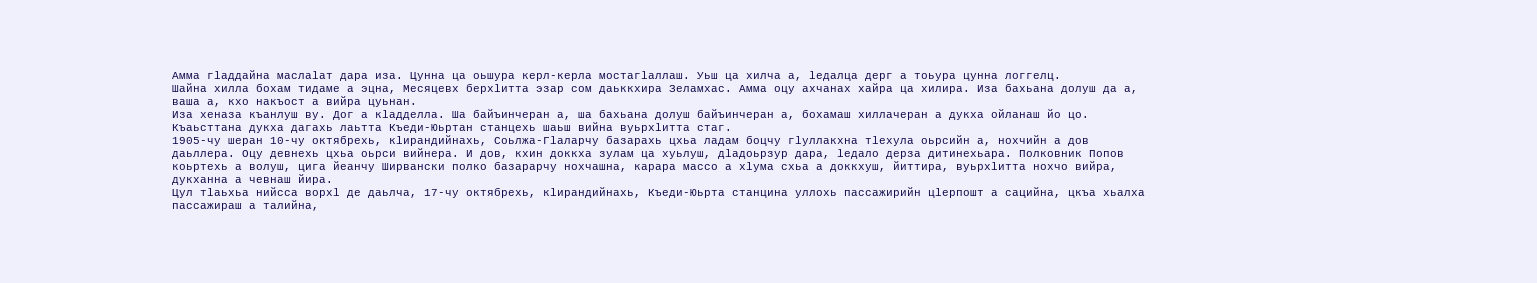Амма гӏаддайна маслаӏат дара иза. Цунна ца оьшура керл-керла мостагӏаллаш. Уьш ца хилча а, ӏедалца дерг а тоьура цунна логгелц.
Шайна хилла бохам тидаме а эцна, Месяцевх берхӏитта эзар сом даьккхира Зеламхас. Амма оцу ахчанах хайра ца хилира. Иза бахьана долуш да а, ваша а, кхо накъост а вийра цуьнан.
Иза хеназа къанлуш ву. Дог а кӏадделла. Ша байъинчеран а, ша бахьана долуш байъинчеран а, бохамаш хиллачеран а дукха ойланаш йо цо. Къаьсттана дукха дагахь лаьтта Къеди-Юьртан станцехь шаьш вийна вуьрхӏитта стаг.
1905-чу шеран 10-чу октябрехь, кӏирандийнахь, Соьлжа-Гӏаларчу базарахь цхьа ладам боцчу гӏуллакхна тӏехула оьрсийн а, нохчийн а дов даьллера. Оцу девнехь цхьа оьрси вийнера. И дов, кхин доккха зулам ца хуьлуш, дӏадоьрзур дара, ӏедало дерза дитинехьара. Полковник Попов коьртехь а волуш, цига йеанчу Ширвански полко базарарчу нохчашна, карара массо а хӏума схьа а доккхуш, йиттира, вуьрхӏитта нохчо вийра, дукханна а чевнаш йира.
Цул тӏаьхьа нийсса ворхӏ де даьлча, 17-чу октябрехь, кӏирандийнахь, Къеди-Юьрта станцина уллохь пассажирийн цӏерпошт а сацийна, цкъа хьалха пассажираш а талийна,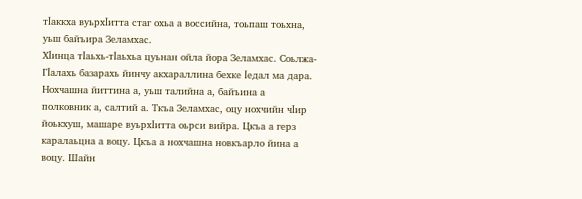тӏаккха вуьрхӏитта стаг охьа а воссийна, тоьпаш тоьхна, уьш байъира Зеламхас.
Хӏинца тӏаьхь-тӏаьхьа цуьнан ойла йора Зеламхас. Соьлжа-Гӏалахь базарахь йинчу акхараллина бехке ӏедал ма дара. Нохчашна йиттина а, уьш талийна а, байъина а полковник а, салтий а. Ткъа Зеламхас, оцу нохчийн чӏир йоькхуш, машаре вуьрхӏитта оьрси вийра. Цкъа а герз каралаьцна а воцу. Цкъа а нохчашна новкъарло йина а воцу. Шайн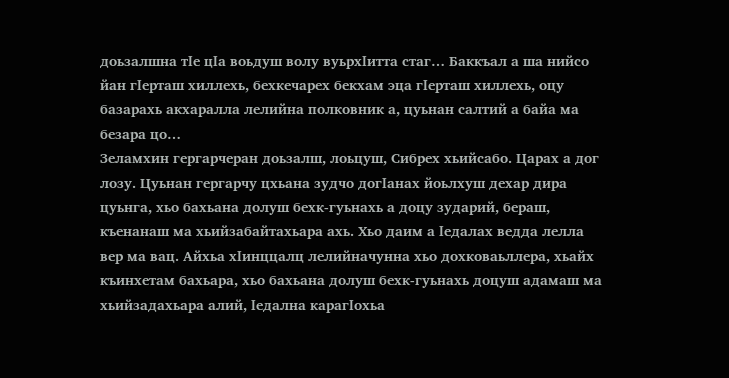доьзалшна тӏе цӏа воьдуш волу вуьрхӏитта стаг… Баккъал а ша нийсо йан гӏерташ хиллехь, бехкечарех бекхам эца гӏерташ хиллехь, оцу базарахь акхаралла лелийна полковник а, цуьнан салтий а байа ма безара цо…
Зеламхин гергарчеран доьзалш, лоьцуш, Сибрех хьийсабо. Царах а дог лозу. Цуьнан гергарчу цхьана зудчо догӏанах йоьлхуш дехар дира цуьнга, хьо бахьана долуш бехк-гуьнахь а доцу зударий, бераш, къенанаш ма хьийзабайтахьара ахь. Хьо даим а ӏедалах ведда лелла вер ма вац. Айхьа хӏинццалц лелийначунна хьо дохковаьллера, хьайх къинхетам бахьара, хьо бахьана долуш бехк-гуьнахь доцуш адамаш ма хьийзадахьара алий, ӏедална карагӏохьа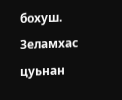бохуш. Зеламхас цуьнан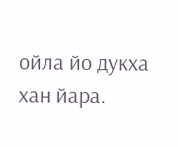ойла йо дукха хан йара.